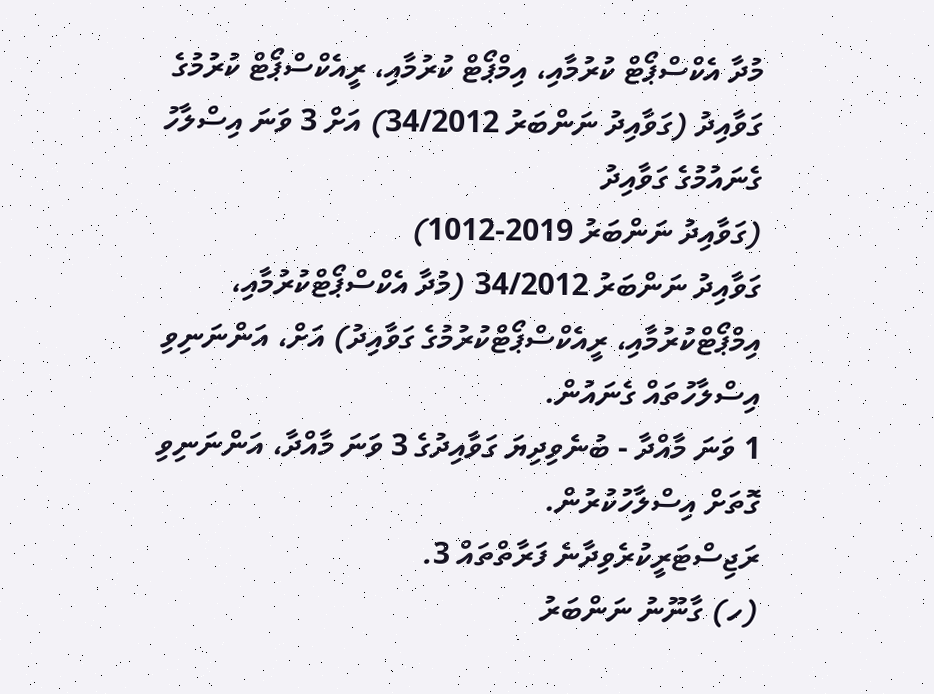މުދާ އެކްސްޕޯޓް ކުރުމާއި، އިމްޕޯޓް ކުރުމާއި، ރީއެކްސްޕޯޓް ކުރުމުގެ ގަވާއިދު (ގަވާއިދު ނަންބަރު 34/2012) އަށް 3 ވަނަ އިސްލާހު ގެނައުމުގެ ގަވާއިދު
(ގަވާއިދު ނަންބަރު 2019-1012)
ގަވާއިދު ނަންބަރު 34/2012 (މުދާ އެކްސްޕޯޓްކުރުމާއި، އިމްޕޯޓްކުރުމާއި، ރީއެކްސްޕޯޓްކުރުމުގެ ގަވާއިދު) އަށް، އަންނަނިވި އިސްލާހުތައް ގެނައުން.
1 ވަނަ މާއްދާ - ބުނެވިދިޔަ ގަވާއިދުގެ 3 ވަނަ މާއްދާ، އަންނަނިވި ގޮތަށް އިސްލާހުކުރުން.
ރަޖިސްޓަރީކުރެވިދާނެ ފަރާތްތައް 3.
(ހ) ގާނޫނު ނަންބަރު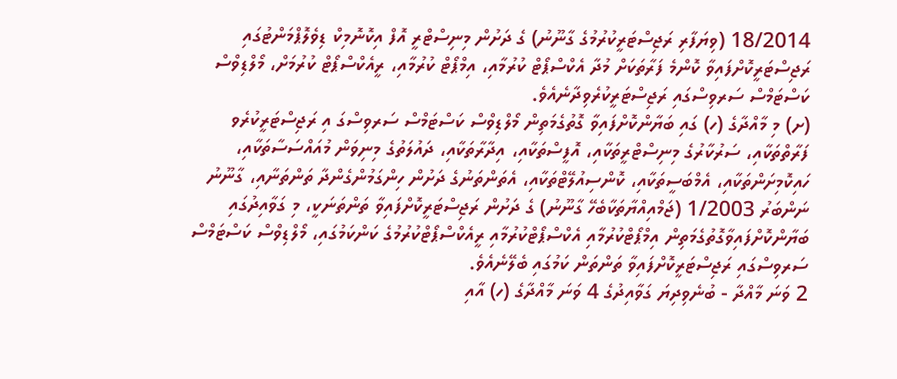18/2014 (ވިޔަފާރި ރަޖިސްޓަރީކުރުމުގެ ގާނޫނު) ގެ ދަށުން މިނިސްޓްރީ އޮފް އިކޮނޮމިކް ޑިވެލޮޕްމަންޓުގައި ރަޖިސްޓަރީކޮށްފައިވާ ކޮންމެ ފަރާތަކަށް މުދާ އެކްސްޕޯޓް ކުރުމާއި، އިމްޕޯޓް ކުރުމާއި، ރީއެކްސްޕޯޓް ކުރުމަށް، މޯލްޑިވްސް ކަސްޓަމްސް ސަރވިސްގައި ރަޖިސްޓަރީކުރެވިދާނެއެވެ.
(ށ) މި މާއްދާގެ (ހ) ގައި ބަޔާންކޮށްފައިވާ ގޮތުގެމަތިން މޯލްޑިވްސް ކަސްޓަމްސް ސަރވިސްގަ އި ރަޖިސްޓަރީކުރެވ ފަރާތްތަކާއި، ސަރުކާރުގެ މިނިސްޓްރީތަކާއި، އޮފީސްތަކާއި، އިދާރާތަކާއި، ދައުލަތުގެ މިނިވަން މުއައްސަސާތަކާއި، ހައިކޮމިށަންތަކާއި، އެމްބަސީތަކާއި، ކޮންސިއުލޭޓްތަކާއި، އެތަންތަނުގެ ދަށުން ހިންގަމުންގެންދާ ތަންތަނާއި، ގާނޫނު ނަންބަރު 1/2003 (ޖަމްއިއްޔާތަކާބެހޭ ގާނޫނު) ގެ ދަށުން ރަޖިސްޓަރީކޮށްފައިވާ ތަންތަނަކީ، މި ގަވާއިދުގައި ބަޔާންކޮށްފައިވާގޮތުގެމަތިން އިމްޕޯޓްކުރުމާއި އެކްސްޕޯޓްކުރުމާއި ރީއެކްސްޕޯޓްކުރުމުގެ ކަންކަމުގައި، މޯލްޑިވްސް ކަސްޓަމްސް ސަރވިސްގައި ރަޖިސްޓަރީކޮށްފައިވާ ތަންތަން ކަމުގައި ބެލޭނެއެވެ.
2 ވަނަ މާއްދާ - ބުނެވިދިޔަ ގަވާއިދުގެ 4 ވަނަ މާއްދާގެ (ހ) އާއި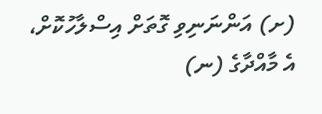(ށ) އަންނަނިވި ގޮތަށް އިސްލާހުކޮށް، އެ މާއްދާގެ (ނ)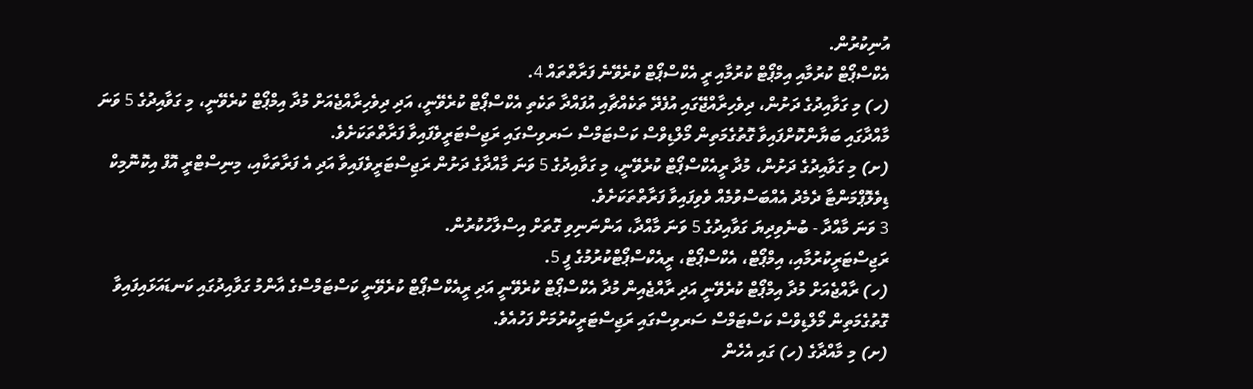އުނިކުރުން.
އެކްސްޕޯޓް ކުރުމާއި އިމްޕޯޓް ކުރުމާއި ރީ އެކްސްޕޯޓް ކުރެވޭނެ ފަރާތްތައް 4.
(ހ) މި ގަވާއިދުގެ ދަށުން، ދިވެހިރާއްޖޭގައި އުފެދޭ ތަކެއްޗާއި އުފައްދާ ތަކެތި އެކްސްޕޯޓް ކުރެވޭނީ، އަދި ދިވެހިރާއްޖެއަށް މުދާ އިމްޕޯޓް ކުރެވޭނީ، މި ގަވާއިދުގެ 5 ވަނަ މާއްދާގައި ބަޔާންކޮށްފައިވާ ގޮތުގެމަތިން މޯލްޑިވްސް ކަސްޓަމްސް ސަރވިސްގައި ރަޖިސްޓަރީވެފައިވާ ފަރާތްތަކަށެވެ.
(ށ) މި ގަވާއިދުގެ ދަށުން، މުދާ ރީއެކްސްޕޯޓް ކުރެވޭނީ، މި ގަވާއިދުގެ 5 ވަނަ މާއްދާގެ ދަށުން ރަޖިސްޓަރީވެފައިވާ އަދި އެ ފަރާތަކާއި، މިނިސްޓްރީ އޮފް އިކޮނޮމިކް ޑިވެލޮޕްމަންޓާ ދެމެދު އެއްބަސްވުމެއް ވެވިފައިވާ ފަރާތްތަކަށެވެ.
3 ވަނަ މާއްދާ - ބުނެވިދިޔަ ގަވާއިދުގެ 5 ވަނަ މާއްދާ، އަންނަނިވި ގޮތަށް އިސްލާހުކުރުން.
ރަޖިސްޓަރީކުރުމާއި، އިމްޕޯޓް، އެކްސްޕޯޓް، ރީއެކްސްޕޯޓްކުރުމުގެ ފީ 5.
(ހ) ރާއްޖެއަށް މުދާ އިމްޕޯޓް ކުރެވޭނީ އަދި ރާއްޖެއިން މުދާ އެކްސްޕޯޓް ކުރެވޭނީ އަދި ރީއެކްސްޕޯޓް ކުރެވޭނީ ކަސްޓަމްސްގެ އާންމު ގަވާއިދުގައި ކަނޑައަޅައިފައިވާ ގޮތުގެމަތިން މޯލްޑިވްސް ކަސްޓަމްސް ސަރވިސްގައި ރަޖިސްޓަރީކުރުމަށް ފަހުއެވެ.
(ށ) މި މާއްދާގެ (ހ) ގައި އެހެން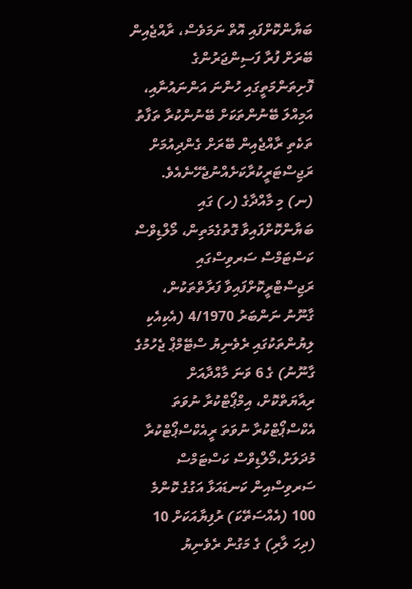ބަޔާންކޮށްފައި އޮތް ނަމަވެސް، ރާއްޖެއިން ބޭރަށް ފުރާ ފަސިންޖަރުންގެ ފޮށިތަންމަތީގައި ހުންނަ އަންނައުނާއި، އަމިއްލަ ބޭނުންތަކަށް ބޭނުންކުރާ ތަފާތު ތަކެތި ރާއްޖެއިން ބޭރަށް ގެންދިއުމަށް ރަޖިސްޓަރީކުރާކަށެއްނުޖެހޭނެއެވެ.
(ނ) މި މާއްދާގެ (ހ) ގައި ބަޔާންކޮށްފައިވާ ގޮތުގެމަތިން، މޯލްޑިވްސް ކަސްޓަމްސް ސަރވިސްގައި ރަޖިސްޓްރީކޮށްފައިވާ ފަރާތްތަކުން، ގާނޫނު ނަންބަރު 4/1970 (އެކިއެކި ލިޔުންތަކުގައި ރެވެނިޔު ސްޓޭމްޕް ޖެހުމުގެ ގާނޫނު) ގެ 6 ވަނަ މާއްދާއަށް ރިއާޔަތްކޮށް، އިމްޕޯޓްކުރާ ނުވަތަ އެކްސްޕޯޓްކުރާ ނުވަތަ ރީއެކްސްޕޯޓްކުރާ މުދަލަށް،މޯލްޑިވްސް ކަސްޓަމްސް ސަރވިސްއިން ކަނޑައަޅާ އަގުގެ ކޮންމެ 100 (އެއްސަތޭކަ) ރުފިޔާއަކަށް 10 (ދިހަ ލާރި) ގެ މަގުން ރެވެނިޔު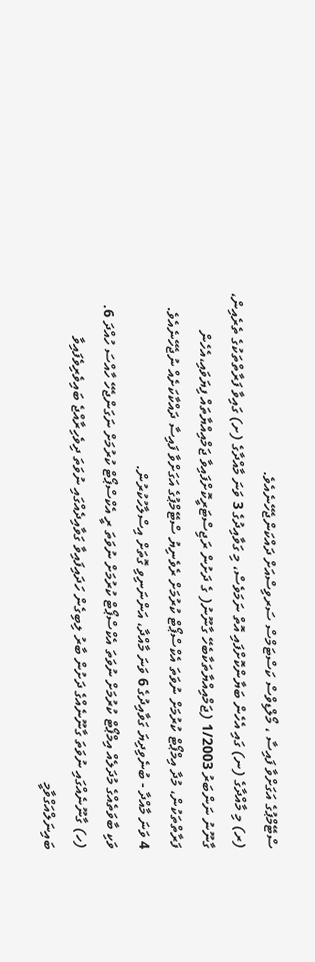ސްޓޭމްޕުގެ އަގަށްވާ ފައިސާ ، މޯލްޑިވްސް ކަސްޓަމްސް ސަރވިސްއަށް ދައްކަންޖެހޭނެއެވެ.
(ރ) މި މާއްދާގެ (ނ) ގައި އެހެން ބަޔާންކޮށްފައި އޮތް ނަމަވެސް، މި ގަވާއިދުގެ 3 ވަނަ މާއްދާގެ (ށ) ގައިވާ ފަރާތްތަކުގެ ތެރެއިން، ގާނޫނު ނަންބަރު 1/2003 (ޖަމްއިއްޔާތަކާބެހޭ ގާނޫނު( ގެ ދަށުން ރަޖިސްޓަރީކޮށްފައިވާ ޖަމްއިއްޔާތައް ފިޔަވައި،އެހެން ފަރާތްތަކުން، މުދާ އިމްޕޯޓް ކުރުމަށް ނުވަތަ އެކްސްޕޯޓް ކުރުމަށް ރެވެނިޔު ސްޓޭމްޕުގެ އަގަށްވާ ފައިސާ ދައްކާކަށެއް ނުޖެހޭނެއެވެ.
4 ވަނަ މާއްދާ - ބުނެވިދިޔަ ގަވާއިދުގެ 6 ވަނަ މާއްދާ، އަންނަނިވި ގޮތަށް އިސްލާހުކުރުން.
ވަކި ބާވަތެއްގެ މުދަލެއް އިމްޕޯޓް ކުރުމަށް ނުވަތަ އެކްސްޕޯޓް ކުރުމަށް ނުވަތަ ރީ އެކްސްޕޯޓް ކުރުމަށް ނަގަންޖެހޭ ހާއްސަ ހުއްދަ 6.
(ހ) ގާނޫނެއްގައި ނުވަތަ ގާނޫނެއްގެ ދަށުން ބާރު ލިބިގެން ހަދައިފައިވާ ގަވާއިދެއްގައި ނުވަތަ ދިވެހިރާއްޖެ ބައިވެރިވެފައިވާ ބައިނަލްއަގްވާމީ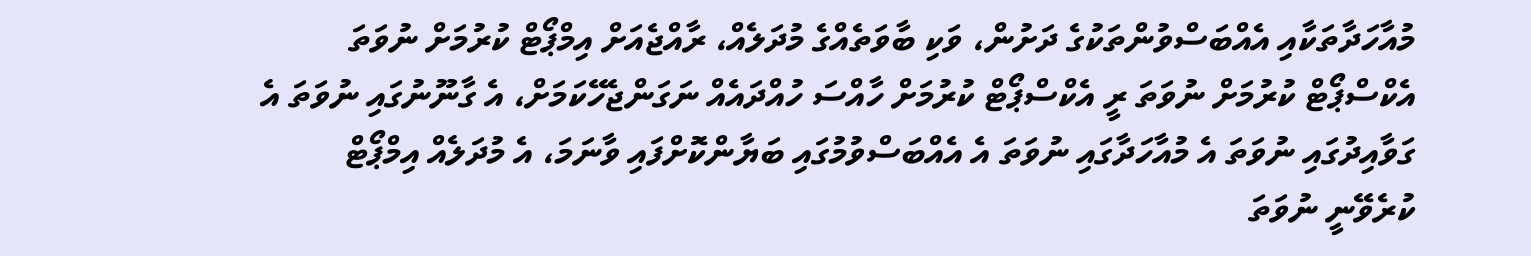މުއާހަދާތަކާއި އެއްބަސްވުންތަކުގެ ދަށުން، ވަކި ބާވަތެއްގެ މުދަލެއް، ރާއްޖެއަށް އިމްޕޯޓް ކުރުމަށް ނުވަތަ އެކްސްޕޯޓް ކުރުމަށް ނުވަތަ ރީ އެކްސްޕޯޓް ކުރުމަށް ހާއްސަ ހުއްދައެއް ނަގަންޖެހޭކަމަށް، އެ ގާނޫނުގައި ނުވަތަ އެ ގަވާއިދުގައި ނުވަތަ އެ މުއާހަދާގައި ނުވަތަ އެ އެއްބަސްވުމުގައި ބަޔާންކޮށްފައި ވާނަމަ، އެ މުދަލެއް އިމްޕޯޓް ކުރެވޭނީ ނުވަތަ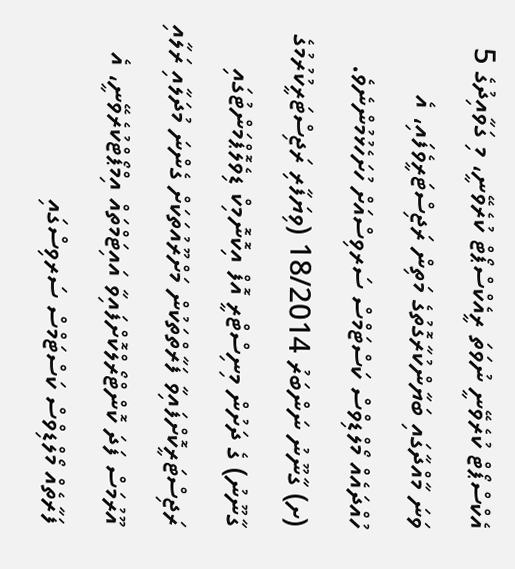އެކްސްޕޯޓް ކުރެވޭނީ ނުވަތަ ރީއެކްސްޕޯޓް ކުރެވޭނީ، މި ގަވާއިދުގެ 5 ވަނަ މާއްދާގައި ބަޔާންކުރާގޮތުގެ މަތިން ރަޖިސްޓަރީވެފައި، އެ ހުއްދައެއް މޯލްޑިވްސް ކަސްޓަމްސް ސަރވިސްއަށް ހުށަހެޅުމުންނެވެ.
(ށ) ގާނޫނު ނަންބަރު 18/2014 (ވިޔަފާރި ރަޖިސްޓަރީކުރުމުގެ ގާނޫނު) ގެ ދަށުން މިނިސްޓްރީ އޮފް އިކޮނޮމިކް ޑިވެލޮޕްމަންޓުގައި ރަޖިސްޓަރީކޮށްފައިވާ ފަރާތްތަކުން މަށްރޫއުތަކަށް ގެންނަ މުދަލާއި ރަލާއި އޫރުމަސް ފަދަ ކޮންޓްރޯލްކޮށްފައިވާ އައިޓަމްތައް އިމްޕޯޓްކުރެވޭނީ، އެ ފަރާތެއް މޯލްޑިވްސް ކަސްޓަމްސް ސަރވިސްގައި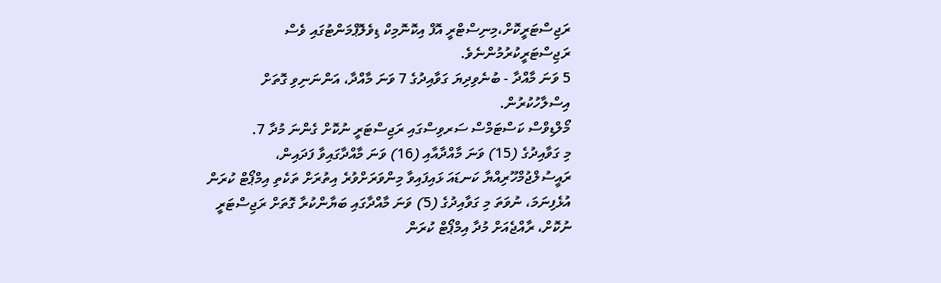ރަޖިސްޓަރީކޮށް،މިނިސްޓްރީ އޮފް އިކޮނޮމިކް ޑިވެލޮޕްމަންޓުގައި ވެސް ރަޖިސްޓަރީކުރުމުންނެވެ.
5 ވަނަ މާއްދާ - ބުނެވިދިޔަ ގަވާއިދުގެ 7 ވަނަ މާއްދާ، އަންނަނިވި ގޮތަށް އިސްލާހުކުރުން.
މޯލްޑިވްސް ކަސްޓަމްސް ސަރވިސްގައި ރަޖިސްޓަރީ ނުކޮށް ގެންނަ މުދާ 7.
މި ގަވާއިދުގެ (15) ވަނަ މާއްދާއާއި (16) ވަނަ މާއްދާގައިވާ ފަދައިން، ރައީސުލްޖުމްހޫރިއްޔާ ކަނޑައަ ޅައިފައިވާ މިންވަރަށްވުރެ އިތުރަށް ތަކެތި އިމްޕޯޓް ކުރަން އުޅެފިނަމަ، ނުވަތަ މި ގަވާއިދުގެ (5) ވަނަ މާއްދާގައި ބަޔާންކުރާ ގޮތަށް ރަޖިސްޓަރީ ނުކޮށް، ރާއްޖެއަށް މުދާ އިމްޕޯޓް ކުރަން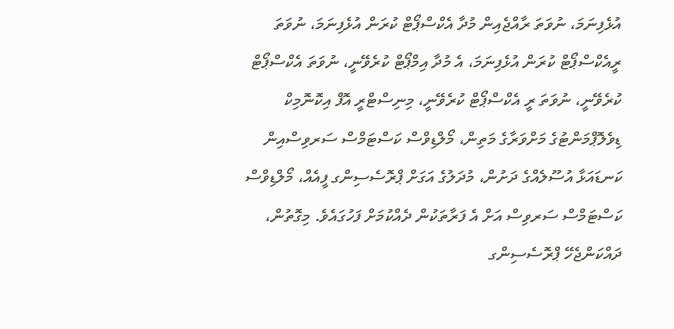އުޅެފިނަމަ، ނުވަތަ ރާއްޖެއިން މުދާ އެކްސްޕޯޓް ކުރަން އުޅެފިނަމަ، ނުވަތަ ރީއެކްސްޕޯޓް ކުރަން އުޅެފިނަމަ، އެ މުދާ އިމްޕޯޓް ކުރެވޭނީ، ނުވަތަ އެކްސްޕޯޓް ކުރެވޭނީ، ނުވަތަ ރީ އެކްސްޕޯޓް ކުރެވޭނީ، މިނިސްޓްރީ އޮފް އިކޮނޮމިކް ޑިވެލޮޕްމަންޓުގެ މަށްވަރާގެ މަތިން، މޯލްޑިވްސް ކަސްޓަމްސް ސަރވިސްއިން ކަނޑައަޅާ އުސޫލެއްގެ ދަށުން، މުދަލުގެ އަގަށް ޕްރޮސެސިންގ ފީއެއް، މޯލްޑިވްސް ކަސްޓަމްސް ސަރވިސް އަށް އެ ފަރާތަކުން ދެއްކުމަށް ފަހުގައެވެ. މިގޮތުން، ދައްކަންޖެހޭ ޕްރޮސެސިންގ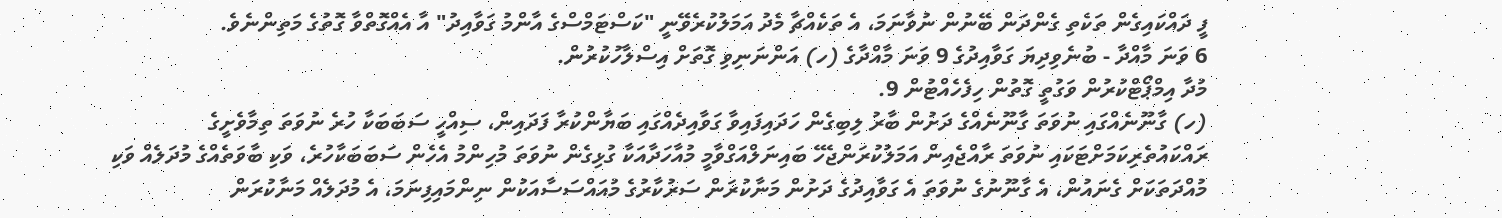ފީ ދައްކައިގެން ތަކެތި ގެންދަން ބޭނުން ނުވާނަމަ، އެ ތަކެއްޗާ މެދު އަމަލުކުރެވޭނީ "ކަސްޓަމްސްގެ އާންމު ގަވާއިދު" އާ އެއްގޮތްވާ ގޮތުގެ މަތިންނެވެ.
6 ވަނަ މާއްދާ - ބުނެވިދިޔަ ގަވާއިދުގެ 9 ވަނަ މާއްދާގެ (ހ) އަންނަނިވި ގޮތަށް އިސްލާހުކުރުން.
މުދާ އިމްޕޯޓްކުރުން ވަގުތީ ގޮތުން ހިފެހެއްޓުން 9.
(ހ) ގާނޫނެއްގައި ނުވަތަ ގާނޫނެއްގެ ދަށުން ބާރު ލިބިގެން ހަދައިފައިވާ ގަވާއިދެއްގައި ބަޔާންކުރާ ފަދައިން، ސިއްހީ ސަބަބަކާ ހުރެ ނުވަތަ ތިމާވެށީގެ ރައްކައުތެރިކަމަށްޓަކައި ނުވަތަ ރާއްޖެއިން އަމަލުކުރަންޖެހޭ ބައިނަލްއަގްވާމީ މުއާހަދާއަކާ ގުޅިގެން ނުވަތަ މުހިންމު އެހެން ސަބަބަކާހުރެ، ވަކި ބާވަތެއްގެ މުދަލެއް ވަކި މުއްދަތަކަށް ގެނައުން، އެ ގާނޫނުގެ ނުވަތަ އެ ގަވާއިދުގެ ދަށުން މަނާކުރަން ސަރުކާރުގެ މުއައްސަސާއަކުން ނިންމައިފިނަމަ، އެ މުދަލެއް މަނާކުރަން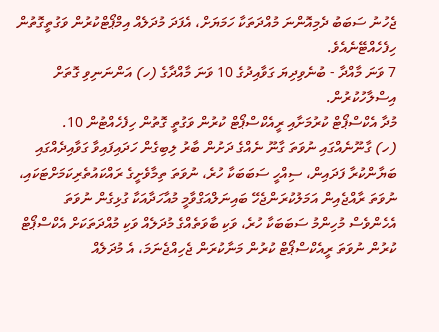ޖެހުނު ސަބަބު ދެމިއޮންނަ މުއްދަތަކާ ހަމަޔަށް، އެފަދަ މުދަލެއް އިމްޕޯޓްކުރުން ވަގުތީގޮތުން ހިފެހެއްޓޭނެއެވެ.
7 ވަނަ މާއްދާ - ބުނެވިދިޔަ ގަވާއިދުގެ 10 ވަނަ މާއްދާގެ (ހ) އަންނަނިވި ގޮތަށް އިސްލާހުކުރުން.
މުދާ އެކްސްޕޯޓް ކުރުމަށާއި ރީއެކްސްޕޯޓް ކުރުން ވަގުތީ ގޮތުން ހިފެހެއްޓުން 10.
(ހ) ގާނޫނެއްގައި ނުވަތަ ގާނޫ ނެއްގެ ދަށުން ބާރު ލިބިގެން ހަދައިފައިވާ ގަވާއިދެއްގައި ބަޔާންކުރާ ފަދައިން، ސިއްހީ ސަބަބަކާ ހުރެ، ނުވަތަ ތިމާވެށީގެ ރައްކައުތެރިކަމަށްޓަކައި، ނުވަތަ ރާއްޖެއިން އަމަލުކުރަންޖެހޭ ބައިނަލްއަގްވާމީ މުއާހަދާއަކާ ގުޅިގެން ނުވަތަ އެހެންވެސް މުހިންމު ސަބަބަކާ ހުރެ، ވަކި ބާވަތެއްގެ މުދަލެއް ވަކި މުއްދަތަކަށް އެކްސްޕޯޓް ކުރުން ނުވަތަ ރީއެކްސްޕޯޓް ކުރުން މަނާކުރަން ޖެހިއްޖެނަމަ، އެ މުދަލެއް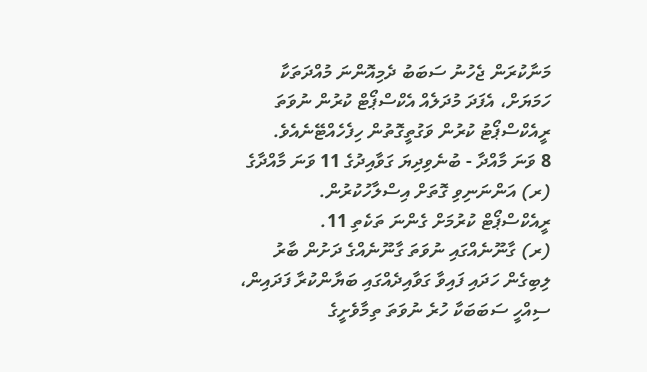މަނާކުރަން ޖެހުނު ސަބަބު ދެމިއޮންނަ މުއްދަތަކާ ހަމަޔަށް، އެފަދަ މުދަލެއް އެކްސްޕޯޓް ކުރުން ނުވަތަ ރީއެކްސްޕޯޓު ކުރުން ވަގުތީގޮތުން ހިފެހެއްޓޭނެއެވެ.
8 ވަނަ މާއްދާ - ބުނެވިދިޔަ ގަވާއިދުގެ 11 ވަނަ މާއްދާގެ (ރ) އަންނަނިވި ގޮތަށް އިސްލާހުކުރުން.
ރީއެކްސްޕޯޓް ކުރުމަށް ގެންނަ ތަކެތި 11.
(ރ) ގާނޫނެއްގައި ނުވަތަ ގާނޫނެއްގެ ދަށުން ބާރު ލިބިގެން ހަދައި ފައިވާ ގަވާއިދެއްގައި ބަޔާންކުރާ ފަދައިން، ސިއްހީ ސަބަބަކާ ހުރެ ނުވަތަ ތިމާވެށީގެ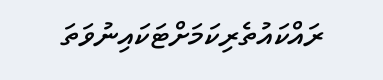ރައްކައުތެރިކަމަށްޓަކައިނުވަތަ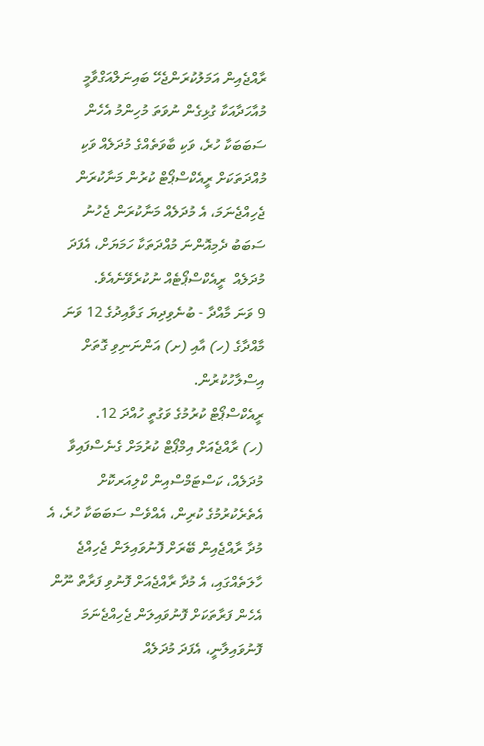ރާއްޖެއިން އަމަލުކުރަންޖެހޭ ބައިނަލްއަގްވާމީ މުއާހަދާއަކާ ގުޅިގެން ނުވަތަ މުހިންމު އެހެން ސަބަބަކާ ހުރެ، ވަކި ބާވަތެއްގެ މުދަލެއް ވަކި މުއްދަތަކަށް ރީއެކްސްޕޯޓް ކުރުން މަނާކުރަން ޖެހިއްޖެނަމަ، އެ މުދަލެއް މަނާކުރަން ޖެހުނު ސަބަބު ދެމިއޮންނަ މުއްދަތަކާ ހަމަޔަށް، އެފަދަ މުދަލެއް  ރީއެކްސްޕޯޓެއް ނުކުރެވޭނެއެވެ.
9 ވަނަ މާއްދާ - ބުނެވިދިޔަ ގަވާއިދުގެ 12 ވަނަ މާއްދާގެ (ހ) އާއި (ށ) އަންނަނިވި ގޮތަށް އިސްލާހުކުރުން.
ރީއެކްސްޕޯޓް ކުރުމުގެ ވަގުތީ ހުއްދަ 12.
(ހ) ރާއްޖެއަށް އިމްޕޯޓް ކުރުމަށް ގެނެސްފައިވާ މުދަލެއް، ކަސްޓަމްސްއިން ކްލިއަރކޮށް އެތެރެކުރުމުގެ ކުރިން، އެއްވެސް ސަބަބަކާ ހުރެ، އެ މުދާ ރާއްޖެއިން ބޭރަށް ފޮނުވައިލަން ޖެހިއްޖެ ހާލަތެއްގައި، އެ މުދާ ރާއްޖެއަށް ފޮނުވި ފަރާތް ނޫން އެހެން ފަރާތަކަށް ފޮނުވައިލަން ޖެހިއްޖެނަމަ ފޮނުވައިލާނީ، އެފަދަ މުދަލެއް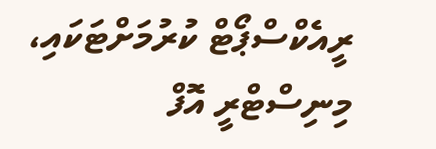ރީއެކްސްޕޯޓް ކުރުމަށްޓަކައި، މިނިސްޓްރީ އޮފް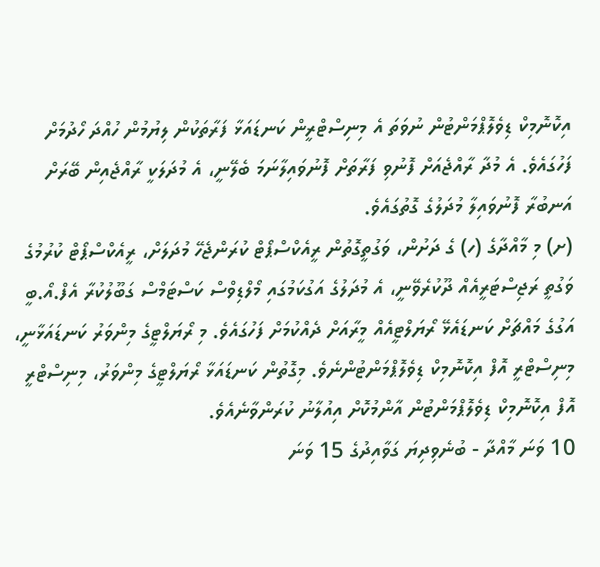އިކޮނޮމިކް ޑިވެލޮޕްމަންޓުން ނުވަތަ އެ މިނިސްޓްރީން ކަނޑައަޅާ ފަރާތަކުން ލިޔުމުން ހުއްދަ ހޯދުމަށް ފަހުގައެވެ. އެ މުދާ ރާއްޖެއަށް ފޮނުވި ފަރާތަށް ފޮނުވައިލާނަމަ ބެލޭނީ، އެ މުދަލަކީ ރާއްޖެއިން ބޭރަށް އަނބުރާ ފޮނުވައިލާ މުދަލުގެ ގޮތުގައެވެ.
(ށ) މި މާއްދާގެ (ހ) ގެ ދަށުން، ވަގުތީގޮތުން ރީއެކްސްޕޯޓް ކުރަންޖެހޭ މުދަލަށް، ރީއެކްސްޕޯޓް ކުރުމުގެ ވަގުތީ ރަޖިސްޓަރީއެއް ދޫކުރެވޭނީ، އެ މުދަލުގެ އަގުކަމުގައި މޯލްޑިވްސް ކަސްޓަމްސް ގަބޫލުކުރާ އެފް.އޯ.ބީ އަގުގެ މައްޗަށް ކަނޑައެޅޭ ރޯޔަލްޓީއެއް މީރާއަށް ދެއްކުމަށް ފަހުގައެވެ. މި ރޯޔަލްޓީގެ މިންވަރު ކަނޑައަޅާނީ، މިނިސްޓްރީ އޮފް އިކޮނޮމިކް ޑިވެލޮޕްމަންޓުންނެވެ. މިގޮތުން ކަނޑައަޅާ ރޯޔަލްޓީގެ މިންވަރު، މިނިސްޓްރީ އޮފް އިކޮނޮމިކް ޑިވެލޮޕްމަންޓުން އާންމުކޮށް އިއުލާނު ކުރަންވާނެއެވެ.
10 ވަނަ މާއްދާ - ބުނެވިދިޔަ ގަވާއިދުގެ 15 ވަނަ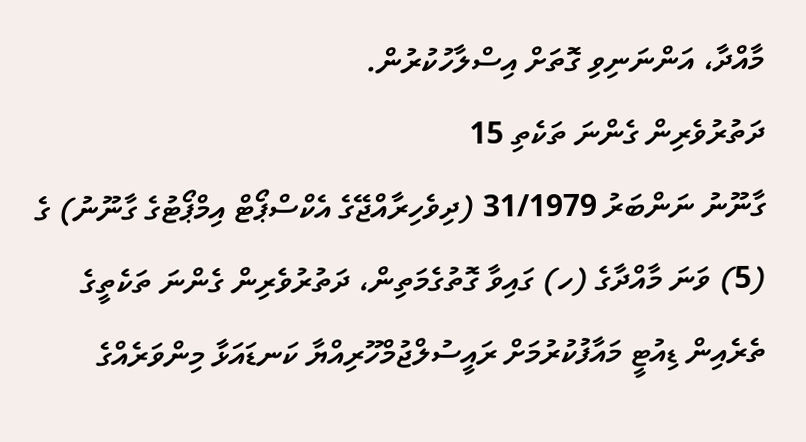މާއްދާ، އަންނަނިވި ގޮތަށް އިސްލާހުކުރުން.
ދަތުރުވެރިން ގެންނަ ތަކެތި 15
ގާނޫނު ނަންބަރު 31/1979 (ދިވެހިރާއްޖޭގެ އެކްސްޕޯޓް އިމްޕޯޓުގެ ގާނޫނު) ގެ (5) ވަނަ މާއްދާގެ (ހ) ގައިވާ ގޮތުގެމަތިން، ދަތުރުވެރިން ގެންނަ ތަކެތީގެ ތެރެއިން ޑިއުޓީ މައާފުކުރުމަށް ރައީސުލްޖުމްހޫރިއްޔާ ކަނޑައަޅާ މިންވަރެއްގެ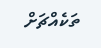ތަކެއްޗަށް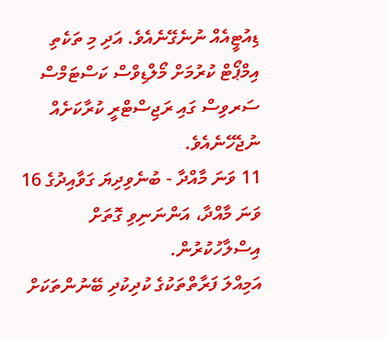ޑިއުޓީއެއް ނުނެގޭނެއެވެ. އަދި މި ތަކެތި އިމްޕޯޓް ކުރުމަށް މޯލްޑިވްސް ކަސްޓަމްސް ސަރވިސް ގައި ރަޖިސްޓްރީ ކުރާކަށެއް ނުޖެހޭނެއެވެ.
11 ވަނަ މާއްދާ - ބުނެވިދިޔަ ގަވާއިދުގެ 16 ވަނަ މާއްދާ، އަންނަނިވި ގޮތަށް އިސްލާހުކުރުން.
އަމިއްލަ ފަރާތްތަކުގެ ކުދިކުދި ބޭނުންތަކަށް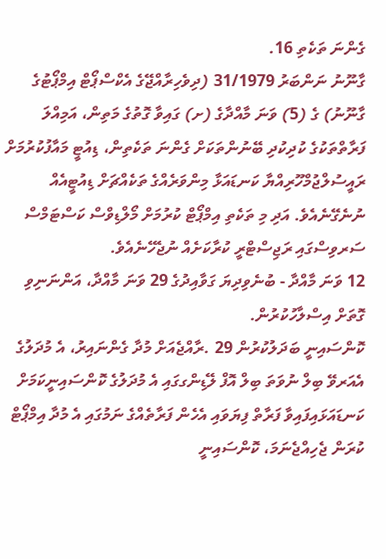ގެންނަ ތަކެތި 16.
ގާނޫނު ނަންބަރު 31/1979 (ދިވެހިރާއްޖޭގެ އެކްސްޕޯޓް އިމްޕޯޓުގެ ގާނޫނު) ގެ (5) ވަނަ މާއްދާގެ (ށ) ގައިވާ ގޮތުގެ މަތިން، އަމިއްލަ ފަރާތްތަކުގެ ކުދިކުދި ބޭނުންތަކަށް ގެންނަ ތަކެތިން، ޑިއުޓީ މައާފުކުރުމަށް ރައީސުލްޖުމްހޫރިއްޔާ ކަނޑައަޅާ މިންވަރެއްގެ ތަކެއްޗަށް ޑިއުޓީއެއް ނުނެގޭނެއެވެ. އަދި މި ތަކެތި އިމްޕޯޓް ކުރުމަށް މޯލްޑިވްސް ކަސްޓަމްސް ސަރވިސްގައި ރަޖިސްޓްރީ ކުރާކަށެއް ނުޖެހޭނެއެވެ.
12 ވަނަ މާއްދާ - ބުނެވިދިޔަ ގަވާއިދުގެ 29 ވަނަ މާއްދާ، އަންނަނިވި ގޮތަށް އިސްލާހުކުރުން.
ކޮންސައިނީ ބަދަލުކުރުން 29 .ރާއްޖެއަށް މުދާ ގެންނައިރު، އެ މުދަލުގެ އެއަރވޭ ބިލް ނުވަތަ ބިލް އޮފް ލޭޑިންގގައި އެ މުދަލުގެ ކޮންސައިނީކަމަށް ކަނޑައަޅައިފައިވާ ފަރާތް ފިޔަވައި އެހެން ފަރާތެއްގެ ނަމުގައި އެ މުދާ އިމްޕޯޓް ކުރަން ޖެހިއްޖެނަމަ، ކޮންސައިނީ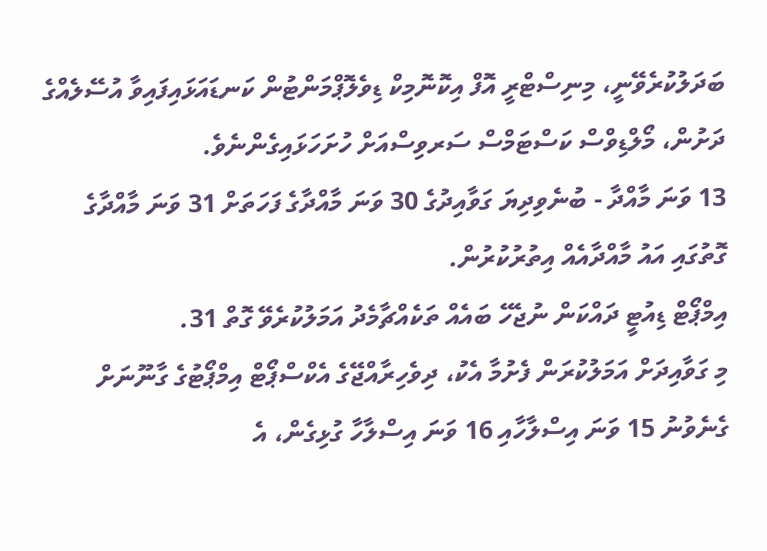ބަދަލުކުރެވޭނީ، މިނިސްޓްރީ އޮފް އިކޮނޮމިކް ޑިވެލޮޕްމަންޓުން ކަނޑައަޅައިފައިވާ އުސޭލެއްގެ ދަށުން، މޯލްޑިވްސް ކަސްޓަމްސް ސަރވިސްއަށް ހުށަހަޅައިގެންނެވެ.
13 ވަނަ މާއްދާ - ބުނެވިދިޔަ ގަވާއިދުގެ 30 ވަނަ މާއްދާގެ ފަހަތަށް 31 ވަނަ މާއްދާގެ ގޮތުގައި އައު މާއްދާއެއް އިތުރުކުރުން.
އިމްޕޯޓް ޑިއުޓީ ދައްކަން ނުޖެހޭ ބައެއް ތަކެއްޗާމެދު އަމަލުކުރެވޭ ގޮތް 31.
މި ގަވާއިދަށް އަމަލުކުރަން ފެށުމާ އެކު، ދިވެހިރާއްޖޭގެ އެކްސްޕޯޓް އިމްޕޯޓުގެ ގާނޫނަށް ގެނެވުނު 15 ވަނަ އިސްލާހާއި 16 ވަނަ އިސްލާހާ ގުޅިގެން، އެ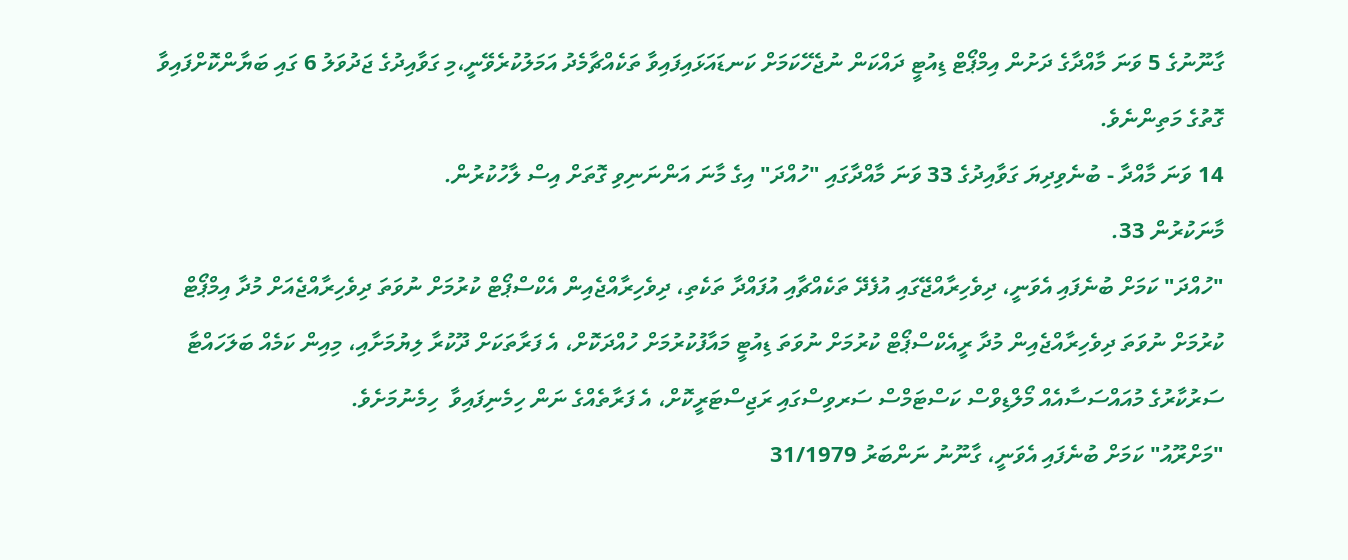ގާނޫނުގެ 5 ވަނަ މާއްދާގެ ދަށުން އިމްޕޯޓް ޑިއުޓީ ދައްކަން ނުޖެހޭކަމަށް ކަނޑައަޅައިފައިވާ ތަކެއްޗާމެދު އަމަލުކުރެވޭނީ،މި ގަވާއިދުގެ ޖަދުވަލު 6 ގައި ބަޔާންކޮށްފައިވާ ގޮތުގެ މަތިންނެވެ.
14 ވަނަ މާއްދާ - ބުނެވިދިޔަ ގަވާއިދުގެ 33 ވަނަ މާއްދާގައި "ހުއްދަ" އިގެ މާނަ އަންނަނިވި ގޮތަށް އިސް ލާހުކުރުން.
މާނަކުރުން 33.
"ހުއްދަ" ކަމަށް ބުނެފައި އެވަނީ، ދިވެހިރާއްޖޭގައި އުފެދޭ ތަކެއްޗާއި އުފައްދާ ތަކެތި، ދިވެހިރާއްޖެއިން އެކްސްޕޯޓް ކުރުމަށް ނުވަތަ ދިވެހިރާއްޖެއަށް މުދާ އިމްޕޯޓް ކުރުމަށް ނުވަތަ ދިވެހިރާއްޖެއިން މުދާ ރީއެކްސްޕޯޓް ކުރުމަށް ނުވަތަ ޑިއުޓީ މައާފުކުރުމަށް ހުއްދަކޮށް، އެ ފަރާތަކަށް ދޫކުރާ ލިޔުމަށާއި، މިއިން ކަމެއް ބަލަހައްޓާ ސަރުކާރުގެ މުއައްސަސާއެއް މޯލްޑިވްސް ކަސްޓަމްސް ސަރވިސްގައި ރަޖިސްޓަރީކޮށް، އެ ފަރާތެއްގެ ނަން ހިމެނިފައިވާ  ހިމެނުމަށެވެ.
"މަށްރޫއު" ކަމަށް ބުނެފައި އެވަނީ، ގާނޫނު ނަންބަރު 31/1979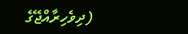(ދިވެހިރާއްޖޭގެ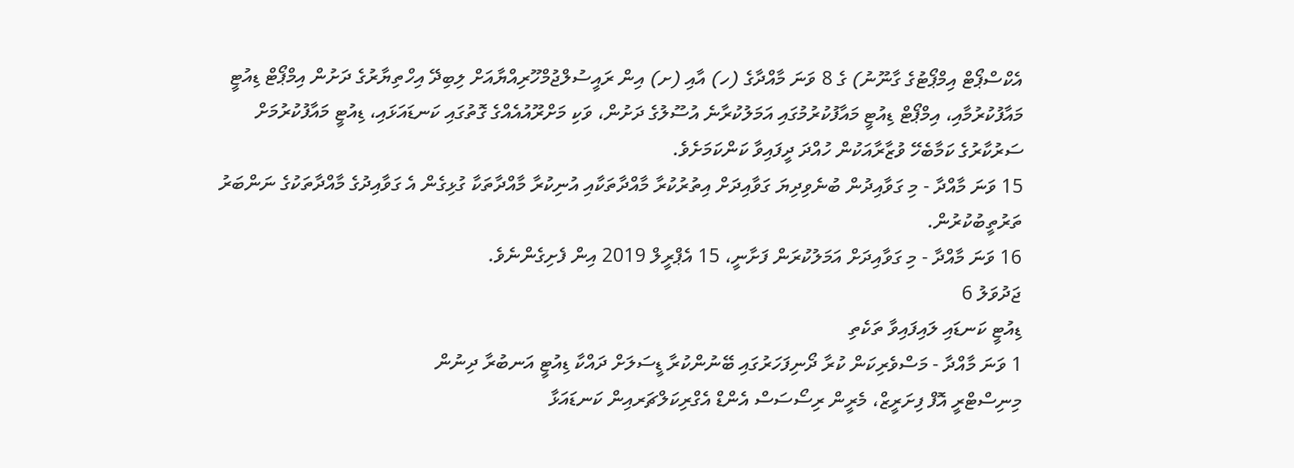އެކްސްޕޯޓް އިމްޕޯޓުގެ ގާނޫނު) ގެ 8 ވަނަ މާއްދާގެ (ހ) އާއި (ށ) އިން ރައީސުލްޖުމްހޫރިއްޔާއަށް ލިބިދޭ އިހްތިޔާރުގެ ދަށުން އިމްޕޯޓް ޑިއުޓީ މައާފުކުރުމާއި، އިމްޕޯޓް ޑިއުޓީ މައާފުކުރުމުގައި އަމަލުކުރާނެ އުސޫލުގެ ދަށުން، ވަކި މަށްރޫއުއެއްގެ ގޮތުގައި ކަނޑައަޅައި، ޑިއުޓީ މައާފުކުރުމަށް ސަރުކާރުގެ ކަމާބެހޭ ވުޒާރާއަކުން ހުއްދަ ދީފައިވާ ކަންކަމަށެވެ.
15 ވަނަ މާއްދާ - މި ގަވާއިދުން ބުނެވިދިޔަ ގަވާއިދަށް އިތުރުކުރާ މާއްދާތަކާއި އުނިކުރާ މާއްދާތަކާ ގުޅިގެން އެ ގަވާއިދުގެ މާއްދާތަކުގެ ނަންބަރު ތަރުތީބުކުރުން.
16 ވަނަ މާއްދާ - މި ގަވާއިދަށް އަމަލުކުރަން ފަށާނީ، 15 އެޕްރީލް 2019 އިން ފެށިގެންނެވެ.
ޖަދުވަލު 6
ޑިއުޓީ ކަނޑައި ލައިފައިވާ ތަކެތި
1 ވަނަ މާއްދާ - މަސްވެރިކަން ކުރާ ދޯނިފަހަރުގައި ބޭނުންކުރާ ޑީސަލަށް ދައްކާ ޑިއުޓީ އަނބުރާ ދިނުން
މިނިސްޓްރީ އޮފް ފިށަރީޒް، މެރީން ރިސޯސަސް އެންޑް އެގްރިކަލްޗަރއިން ކަނޑައަޅާ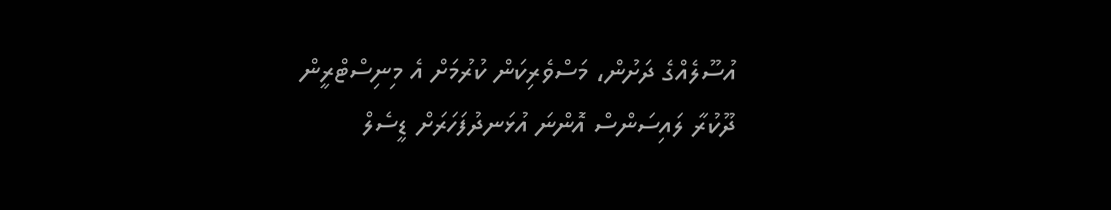އުސޫލެއްގެ ދަށުން، މަސްވެރިކަން ކުރުމަށް އެ މިނިސްޓްރީން ދޫކުރާ ލައިސަންސް އޮންނަ އުޅަނދުފަހަރަށް ޑީސެލް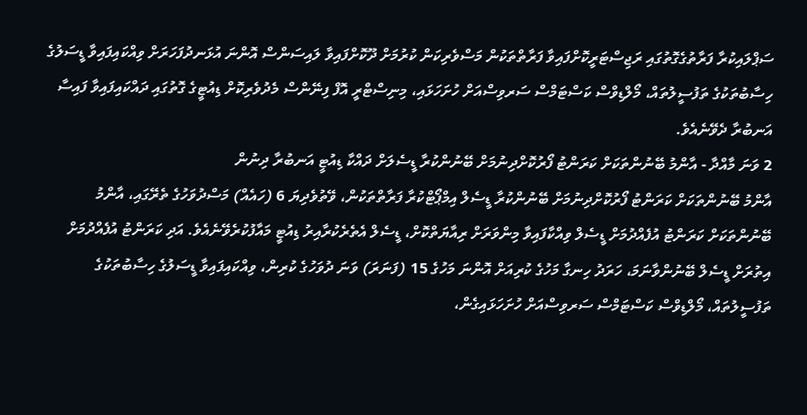ސަޕްލައިކުރާ ފަރާތުގެގޮތުގައި ރަޖިސްޓަރީކޮށްފައިވާ ފަރާތްތަކުން މަސްވެރިކަން ކުރުމަށް ދޫކޮށްފައިވާ ލައިސަންސް އޮންނަ އުޅަނދުފަހަރަށް ވިއްކައިފައިވާ ޑީސަލުގެ ހިސާބުތަކުގެ ތަފުސީލުތައް، މޯލްޑިވްސް ކަސްޓަމްސް ސަރވިސްއަށް ހުށަހަޅައި، މިނިސްޓްރީ އޮފް ފިނޭންސް މެދުވެރިކޮށް ޑިއުޓީގެ ގޮތުގައި ދައްކައިފައިވާ ފައިސާ އަނބުރާ ދެވޭނެއެވެ.
2 ވަނަ މާއްދާ - އާންމު ބޭނުންތަކަށް ކަރަންޓު ފޯރުކޮށްދިނުމަށް ބޭނުންކުރާ ޑީސެލަށް ދައްކާ ޑިއުޓީ އަނބުރާ ދިނުން
އާންމު ބޭނުންތަކަށް ކަރަންޓު ފޯރުކޮށްދިނުމަށް ބޭނުންކުރާ ޑީސެލް އިމްޕޯޓްކުރާ ފަރާތްތަކުން، ވޭތުވެދިޔަ 6 (ހައެއް) މަސްދުވަހުގެ ތެރޭގައި، އާންމު ބޭނުންތަކަށް ކަރަންޓު އުފެއްދުމަށް ޑީސެލް ވިއްކާފައިވާ މިންވަރަށް ރިއާޔަތްކޮށް، ޑީސެލް އެތެރެކުރާއިރު ޑިއުޓީ މައާފުކުރެވޭނެއެވެ. އަދި ކަރަންޓު އުފެއްދުމަށް އިތުރަށް ޑީސެލް ބޭނުންވާނަމަ، ހަރަދު ހިނގާ މަހުގެ ކުރިއަށް އޮންނަ މަހުގެ 15 (ފަނަރަ) ވަނަ ދުވަހުގެ ކުރިން، ވިއްކައިފައިވާ ޑީސަލުގެ ހިސާބުތަކުގެ ތަފުސީލުތައް، މޯލްޑިވްސް ކަސްޓަމްސް ސަރވިސްއަށް ހުށަހަޅައިގެން،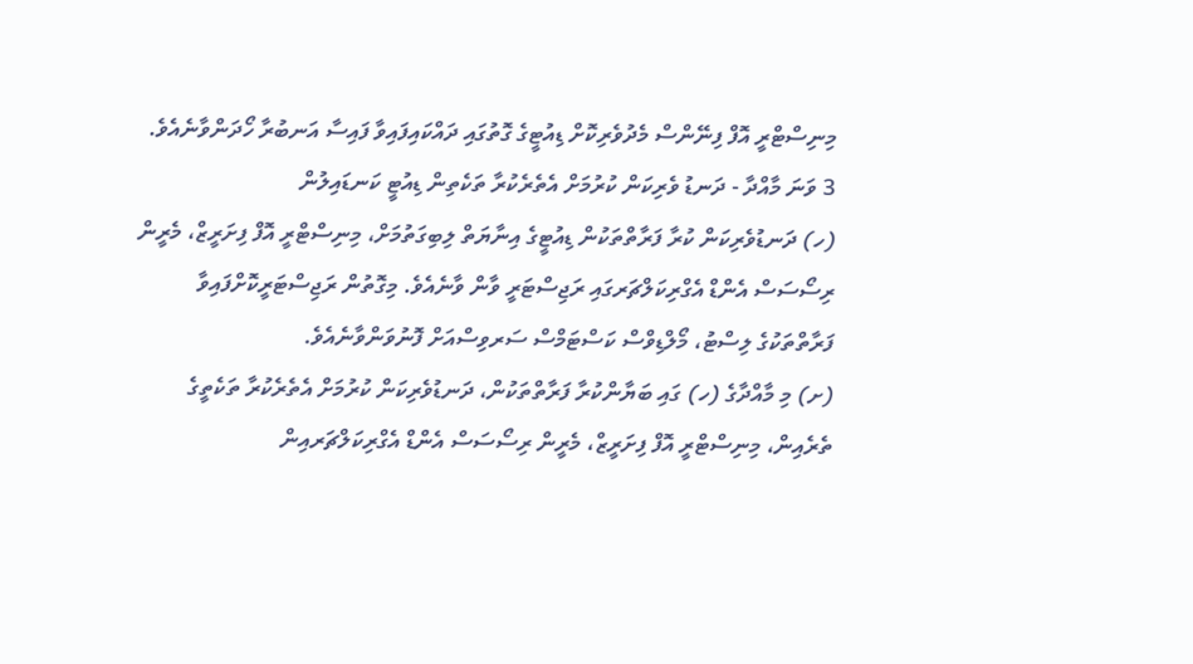މިނިސްޓްރީ އޮފް ފިނޭންސް މެދުވެރިކޮށް ޑިއުޓީގެ ގޮތުގައި ދައްކައިފައިވާ ފައިސާ އަނބުރާ ހޯދަންވާނެއެވެ.
3 ވަނަ މާއްދާ - ދަނޑު ވެރިކަން ކުރުމަށް އެތެރެކުރާ ތަކެތިން ޑިއުޓީ ކަނޑައިލުން
(ހ) ދަނޑުވެރިކަން ކުރާ ފަރާތްތަކުން ޑިއުޓީގެ އިނާޔަތް ލިބިގަތުމަށް، މިނިސްޓްރީ އޮފް ފިށަރީޒް، މެރީން ރިސޯސަސް އެންޑް އެގްރިކަލްޗަރގައި ރަޖިސްޓަރީ ވާން ވާނެއެވެ. މިގޮތުން ރަޖިސްޓަރީކޮށްފައިވާ ފަރާތްތަކުގެ ލިސްޓު، މޯލްޑިވްސް ކަސްޓަމްސް ސަރވިސްއަށް ފޮނުވަންވާނެއެވެ.
(ށ) މި މާއްދާގެ (ހ) ގައި ބަޔާންކުރާ ފަރާތްތަކުން، ދަނޑުވެރިކަން ކުރުމަށް އެތެރެކުރާ ތަކެތީގެ ތެރެއިން، މިނިސްޓްރީ އޮފް ފިށަރީޒް، މެރީން ރިސޯސަސް އެންޑް އެގްރިކަލްޗަރއިން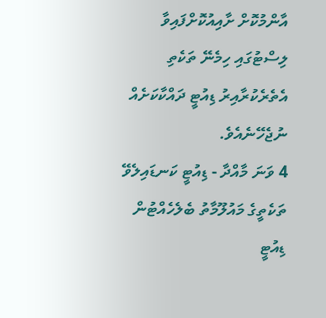އާންމުކޮށް ށާއިއުކޮށްފައިވާ ލިސްޓުގައި ހިމެނޭ ތަކެތި އެތެރެކުރާއިރު ޑިއުޓީ ދައްކާކަށެއް ނުޖެހޭނެއެވެ.
4 ވަނަ މާއްދާ - ޑިއުޓީ ކަނޑައިލެވޭ ތަކެތީގެ މައުލޫމާތު ބެލެހެއްޓުން
ޑިއުޓީ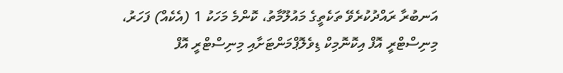އަނބުރާ ރައްދުކުރެވޭ ތަކެތީގެ މައުލޫމާތު، ކޮންމެ މަހަކު 1 (އެކެއް) ފަހަރު، މިނިސްޓްރީ އޮފް އިކޮނޮމިކް ޑިވެލޮޕްމަންޓަށާއި މިނިސްޓްރީ އޮފް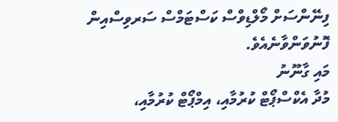ފިނޭންސަށް މޯލްޑިވްސް ކަސްޓަމްސް ސަރވިސްއިން ފޮނުވަންވާނެއެވެ.
މައި ގާނޫނު
މުދާ އެކްސްޕޯޓް ކުރުމާއި، އިމްޕޯޓް ކުރުމާއި،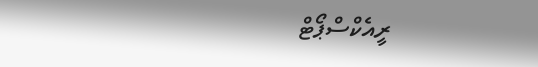ރީއެކްސްޕޯޓް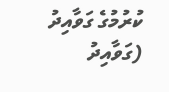ކުރުމުގެ ގަވާއިދު (ގަވާއިދު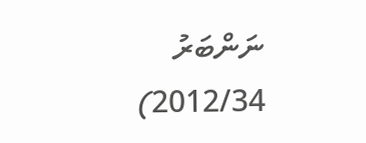ނަންބަރު 2012/34)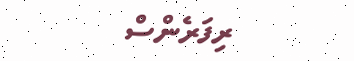ރިފަރެންސް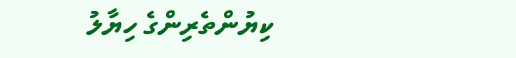ކިޔުންތެރިންގެ ހިޔާލު